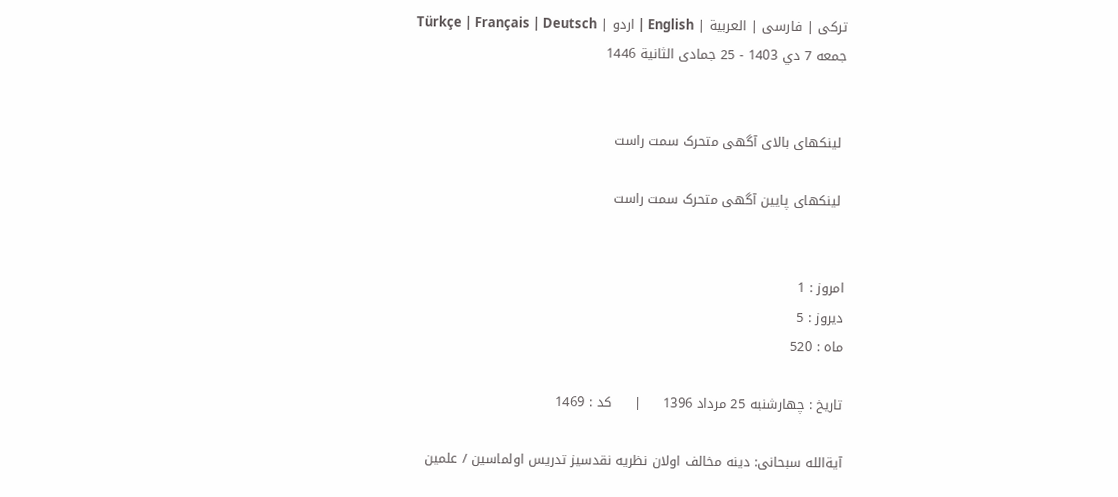ترکی | فارسی | العربیة | English | اردو | Türkçe | Français | Deutsch
جمعه 7 دي 1403 - 25 جمادى الثانية 1446


 لینکهای بالای آگهی متحرک سمت راست

 لینکهای پایین آگهی متحرک سمت راست


امروز : 1
ديروز : 5
ماه : 520

تاریخ : چهارشنبه 25 مرداد 1396     |     کد : 1469

آیةالله سبحانی: دینه مخالف اولان نظریه نقدسیز تدریس اولماسین / علمین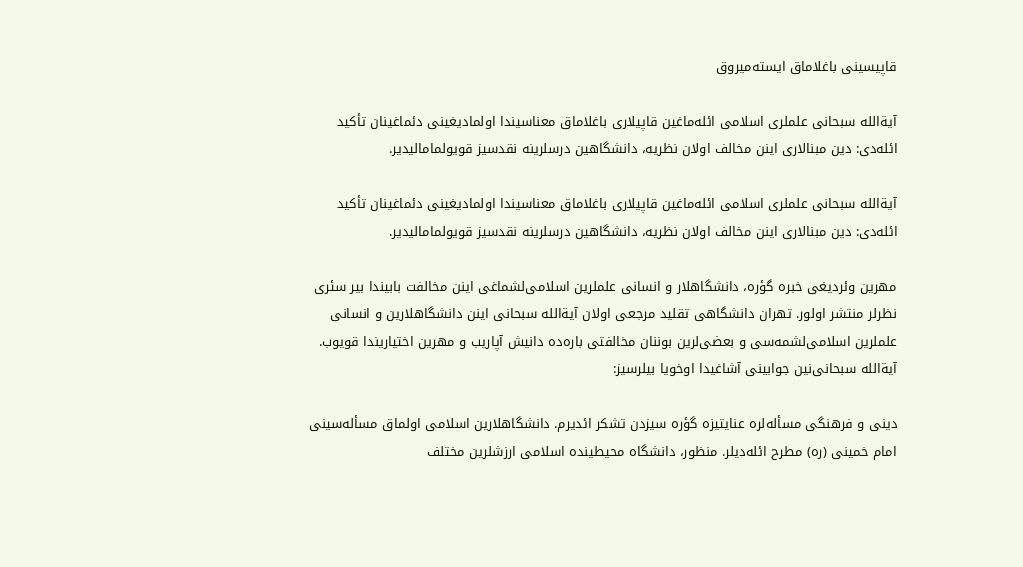قاپیسینی باغلاماق ایسته‌میروق

آیةالله سبحانی علملری اسلامی ائله‌ماغین قاپیلاری باغلاماق معناسیندا اولمادیغینی دئماغینان تأکید ائله‌دی: دین مبنالاری اینن مخالف اولان نظریه، دانشگاهین درسلرینه نقدسیز قویولمامالیدیر.

آیةالله سبحانی علملری اسلامی ائله‌ماغین قاپیلاری باغلاماق معناسیندا اولمادیغینی دئماغینان تأکید ائله‌دی: دین مبنالاری اینن مخالف اولان نظریه، دانشگاهین درسلرینه نقدسیز قویولمامالیدیر.

مهرین وئردیغی خبره گؤره، دانشگاهلار و انسانی علملرین اسلامی‌لشماغی اینن مخالفت بابیندا بیر سئری نظرلر منتشر اولور. تهران دانشگاهی تقلید مرجعی اولان آیةالله سبحانی اینن دانشگاهلارین و انسانی علملرین اسلامی‌لشمه‌سی و بعضی‌لرین بوننان مخالفتی باره‌ده دانیش آپاریب و مهرین اختیاریندا قویوب. آیةالله سبحانی‌نین جوابینی آشاغیدا اوخویا بیلرسیز:

دینی و فرهنگی مسأله‌لره عنایتیزه گؤره سیزدن تشکر ائدیرم. دانشگاهلارین اسلامی اولماق مسأله‌سینی امام خمینی (ره) مطرح ائله‌دیلر. منظور، دانشگاه محیطینده اسلامی ارزشلرین مختلف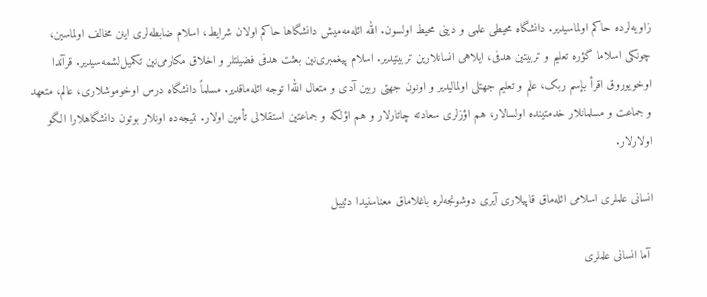زاویه‌لرده حاکم اولماسیدیر. دانشگاه محیطی علمی و دینی محیط اولسون. الله ائله‌مه‌میش دانشگاها حاکم اولان شرایط، اسلام ضابطه‌لری اینن مخالف اولماسین، چونکی اسلاما گؤره تعلیم و تربیتین هدفی، ایلاهی انسانلارین تربیتیدیر. اسلام پیغمبری‌نین بعثت هدفی فضیلتلر و اخلاق مکارمی‌نین تکمیل‌لشمه‌سیدیر. قرآندا اوخویوروق اقرأ بإسم ربک، علم و تعلیم جهتلی اولمالیدیر و اونون جهتی ربین آدی و متعال الله‌ا توجه ائله‌ماقدیر. مسلماً دانشگاه درس اوخوموشلاری، عالم، متعهد و جماعت و مسلمانلار خدمتینده اولسالار، هم اؤزلری سعادته چاتارلار و هم اؤلکه و جماعتین استقلالی تأمین اولار. نتیجه‌ده اونلار بوتون دانشگاهلارا الگو اولارلار.

انسانی علملری اسلامی ائله‌ماق قاپیلاری آیری دوشونجه‌لره باغلاماق معناسنیدا دئییل

 آما انسانی علملری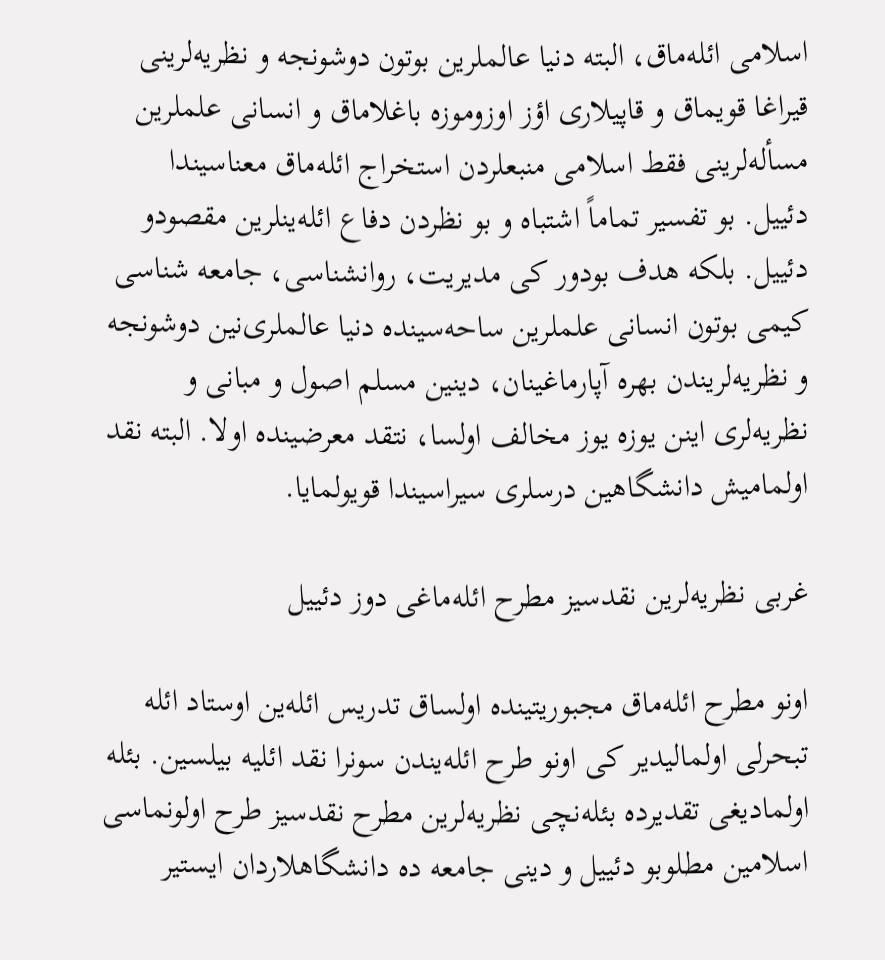اسلامی ائله‌ماق، البته دنیا عالملرین بوتون دوشونجه و نظریه‌لرینی قیراغا قویماق و قاپیلاری اؤز اوزوموزه باغلاماق و انسانی علملرین مسأله‌لرینی فقط اسلامی منبعلردن استخراج ائله‌ماق معناسیندا دئییل. بو تفسیر تماماً اشتباه و بو نظردن دفاع ائله‌ینلرین مقصودو دئییل. بلکه هدف بودور کی مدیریت، روانشناسی، جامعه شناسی کیمی بوتون انسانی علملرین ساحه‌سینده دنیا عالملری‌نین دوشونجه و نظریه‌لریندن بهره آپارماغینان، دینین مسلم اصول و مبانی و نظریه‌لری اینن یوزه یوز مخالف اولسا، نتقد معرضینده اولا. البته نقد اولمامیش دانشگاهین درسلری سیراسیندا قویولمایا.

غربی نظریه‌لرین نقدسیز مطرح ائله‌ماغی دوز دئییل

اونو مطرح ائله‌ماق مجبوریتینده اولساق تدریس ائله‌ین اوستاد ائله تبحرلی اولمالیدیر کی اونو طرح ائله‌یندن سونرا نقد ائلیه بیلسین. بئله اولمادیغی تقدیرده بئله‌نچی نظریه‌لرین مطرح نقدسیز طرح اولونماسی اسلامین مطلوبو دئییل و دینی جامعه‌ ده دانشگاهلاردان ایستیر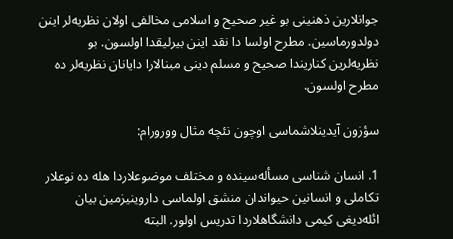جوانلارین ذهنینی بو غیر صحیح و اسلامی مخالفی اولان نظریه‌لر اینن دولدورماسین. مطرح اولسا دا نقد اینن بیرلیقدا اولسون. بو نظریه‌لرین کناریندا صحیح و مسلم دینی مبنالارا دایانان نظریه‌لر ده مطرح اولسون.

سؤزون آیدینلاشماسی اوچون نئچه مثال وورورام:

1. انسان شناسی مسأله‌سینده و مختلف موضوعلاردا هله ده نوعلار تکاملی و انسانین حیواندان منشق اولماسی داروینیزمین بیان ائله‌دیغی کیمی دانشگاهلاردا تدریس اولور. البته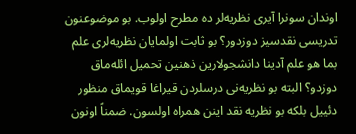اوندان سونرا آیری نظریه‌لر ده مطرح اولوب. بو موضوعنون تدریسی نقدسیز دوزدور؟ بو ثابت اولمایان نظریه‌لری علم بما هو علم آدینا دانشجولارین ذهنین تحمیل ائله‌ماق دوزدو؟ البته بو نظریه‌نی درسلردن قیراغا قویماق منظور دئییل بلکه بو نظریه نقد اینن همراه اولسون. ضمناً اونون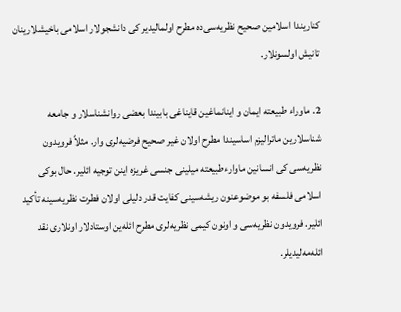کناریندا اسلامین صحیح نظریه‌سی‌ده مطرح اولمالیدیر کی دانشجولار اسلامی باخیشلارینان تانیش اولسونلار.

2. ماوراء طبیعته ایمان و اینانماغین قایناغی بابیندا بعضی روانشناسلار و جامعه شناسلارین ماترالیزم اساسیندا مطرح اولان غیر صحیح فرضیه‌لری وار. مثلاً فرویدون نظریه‌سی کی انسانین ماوارءطبیعته میلینی جنسی غریزه اینن توجیه ائلیر. حال بوکی اسلامی فلسفه بو موضوعنون ریشه‌سینی کفایت قدر دلیلی اولان فطرت نظریه‌سینه تأکید ائلیر. فرویدون نظریه‌سی و اونون کیمی نظریه‌لری مطرح ائله‌ین اوستادلار اونلاری نقد ائله‌مه‌لیدیلر.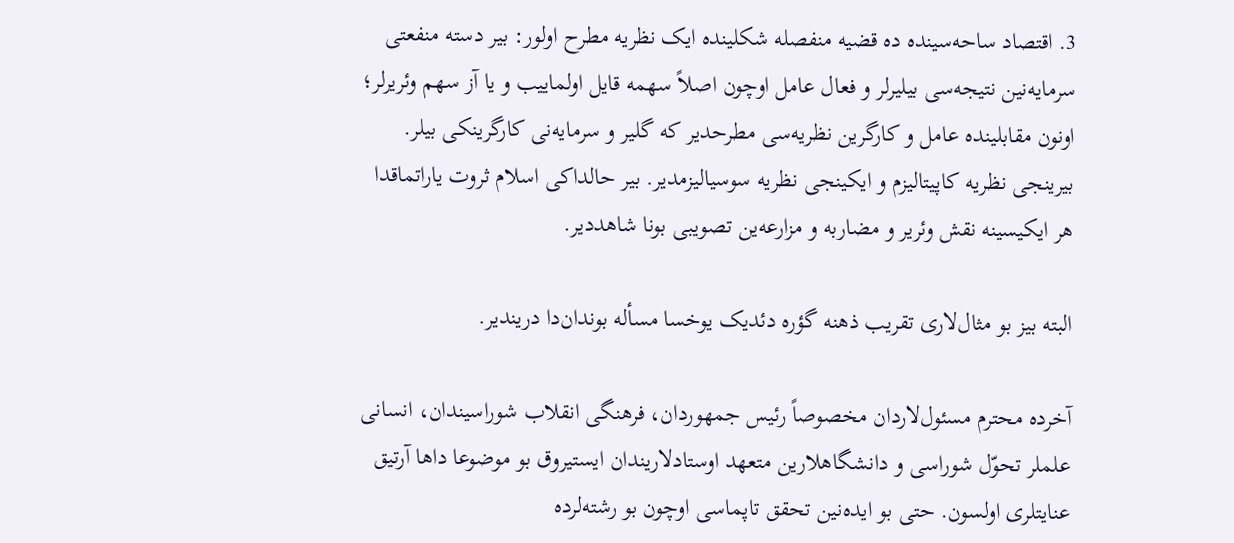3. اقتصاد ساحه‌سینده ده قضیه منفصله شکلینده ایک نظریه مطرح اولور: بیر دسته منفعتی سرمایه‌نین نتیجه‌سی بیلیرلر و فعال عامل اوچون اصلاً سهمه قایل اولماییب و یا آز سهم وئریرلر؛ اونون مقابلینده عامل و کارگرین نظریه‌سی مطرحدیر که گلیر و سرمایه‌نی کارگرینکی بیلر. بیرینجی نظریه کاپیتالیزم و ایکینجی نظریه سوسیالیزمدیر. بیر حالداکی اسلام ثروت یاراتماقدا هر ایکیسینه نقش وئریر و مضاربه و مزارعه‌ین تصویبی بونا شاهددیر.

البته بیز بو مثال‌لاری تقریب ذهنه گؤره دئدیک یوخسا مسأله بوندان‌دا دریندیر.

آخرده محترم مسئول‌لاردان مخصوصاً رئیس جمهوردان، فرهنگی انقلاب شوراسیندان، انسانی علملر تحوّل شوراسی و دانشگاهلارین متعهد اوستادلاریندان ایستیروق بو موضوعا داها آرتیق عنایتلری اولسون. حتی بو ایده‌نین تحقق تاپماسی اوچون بو رشته‌لرده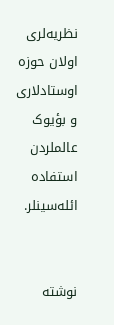نظریه‌لری اولان حوزه اوستادلاری و بؤیوک عالملردن استفاده ائله‌سینلر.


نوشته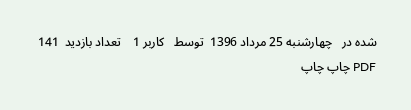شده در   چهارشنبه 25 مرداد 1396  توسط   کاربر 1    تعداد بازدید  141
PDF چاپ چاپ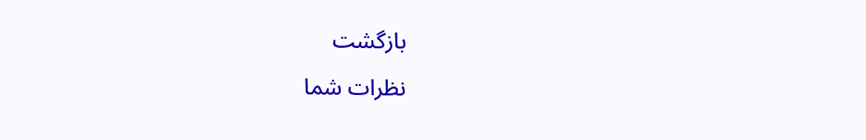بازگشت
نظرات شما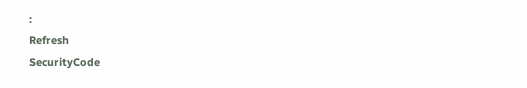:
Refresh
SecurityCode